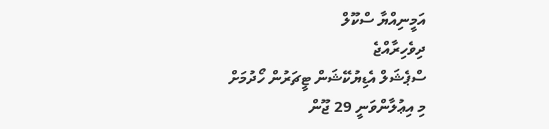އަމީނިއްޔާ ސްކޫލް
ދިވެހިރާއްޖެ
ސްޕެޝަލް އެޑިޔުކޭޝަން ޓީޗަރުން ހޯދުމަށް
މި އިޢުލާންވަނީ 29 ޖޫން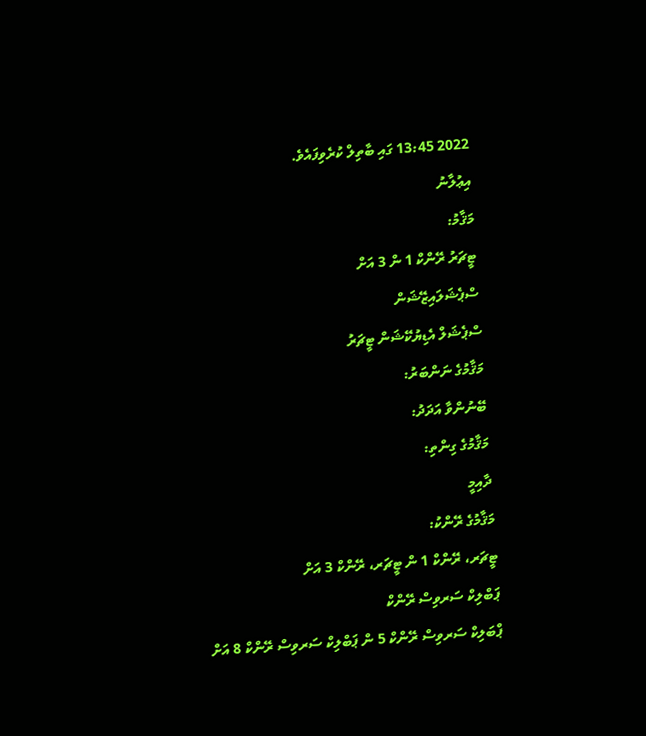2022 13:45 ގައި ބާތިލް ކުރެވިފައެވެ.
އިޢުލާނު
މަޤާމު:
ޓީޗަރު ރޭންކް 1 ން 3 އަށް
ސްޕެޝަލައިޒޭޝަން
ސްޕެޝަލް އެޑިޔުކޭޝަން ޓީޗަރު
މަޤާމުގެ ނަންބަރު:
ބޭނުންވާ އަދަދު:
މަޤާމުގެ ގިންތި:
ދާއިމީ
މަޤާމުގެ ރޭންކު:
ޓީޗަރ، ރޭންކް 1 ން ޓީޗަރ، ރޭންކް 3 އަށް
ޕަބްލިކް ސަރވިސް ރޭންކް
ޕްބަލިކް ސަރވިސް ރޭންކް 5 ން ޕަބްލިކް ސަރވިސް ރޭންކް 8 އަށް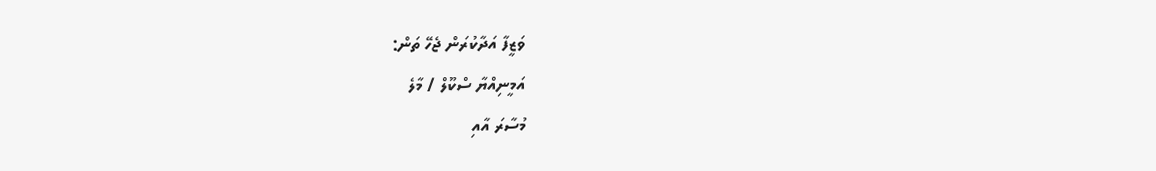ވަޒީފާ އަދާކުރަން ޖެހޭ ތަން:
އަމީނިއްޔާ ސްކޫލް / މާލެ
މުސާރަ އާއި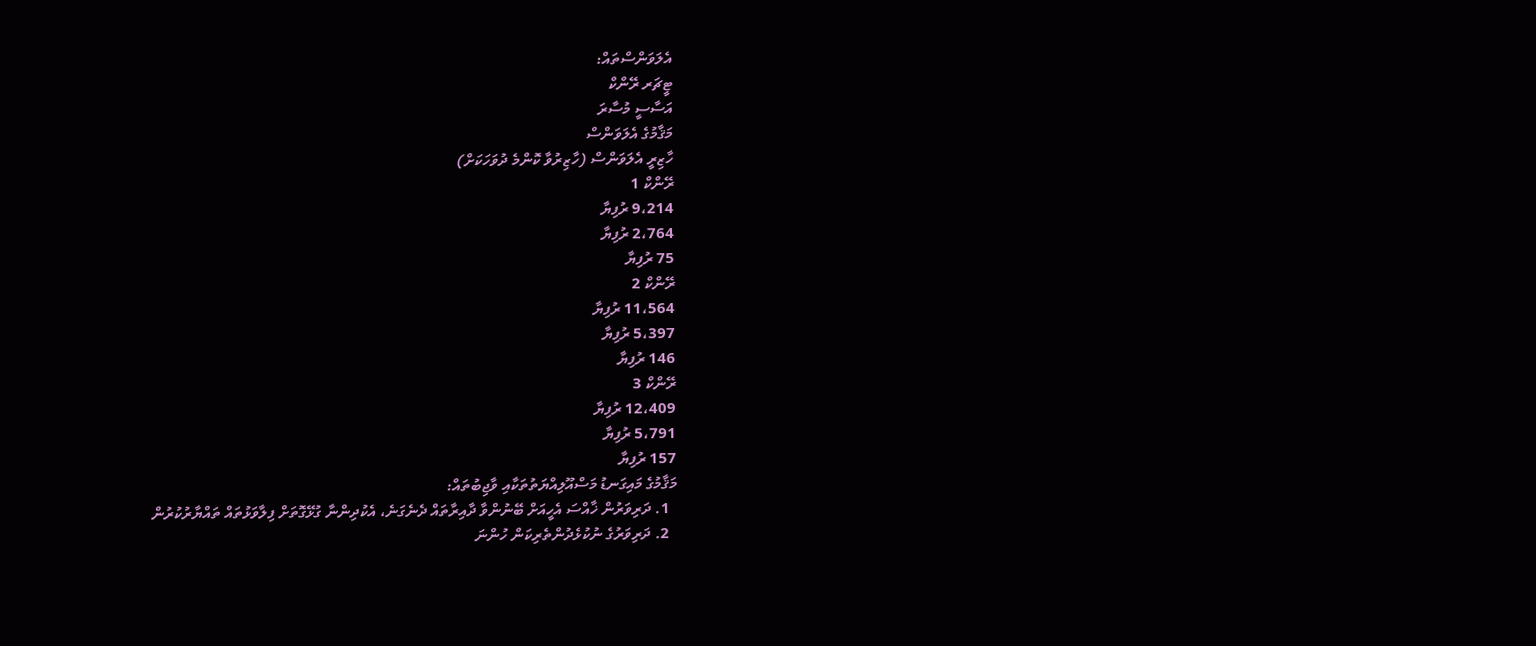އެލަވަންސްތައް:
ޓީޗަރ ރޭންކް
އަސާސީ މުސާރަ
މަޤާމުގެ އެލަވަންސް
ހާޒިރީ އެލަވަންސް (ހާޒިރުވާ ކޮންމެ ދުވަހަކަށް)
ރޭންކް 1
9،214 ރުފިޔާ
2،764 ރުފިޔާ
75 ރުފިޔާ
ރޭންކް 2
11،564 ރުފިޔާ
5،397 ރުފިޔާ
146 ރުފިޔާ
ރޭންކް 3
12،409 ރުފިޔާ
5،791 ރުފިޔާ
157 ރުފިޔާ
މަޤާމުގެ މައިގަނޑު މަސްއޫލިއްޔަތުތަކާއި ވާޖިބުތައް:
  1. ދަރިވަރުން ޚާއްސަ އެހީއަށް ބޭނުންވާ ދާއިރާތައް ދެނެގަނެ، އެކުދިންނާ ގުޅޭގޮތަށް ފިލާވަޅުތައް ތައްޔާރުކުރުން
  2. ދަރިވަރުގެ ނުކުޅެދުންތެރިކަން ހުންނަ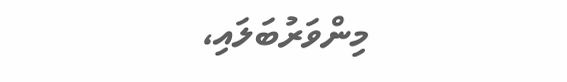މިންވަރުބަލައި،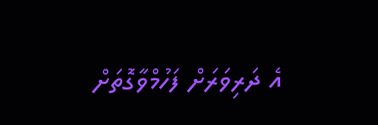އެ ދަރިވަރަށް ފަހުމްވާގޮތަށް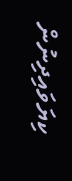ކިޔަވައިދިނުން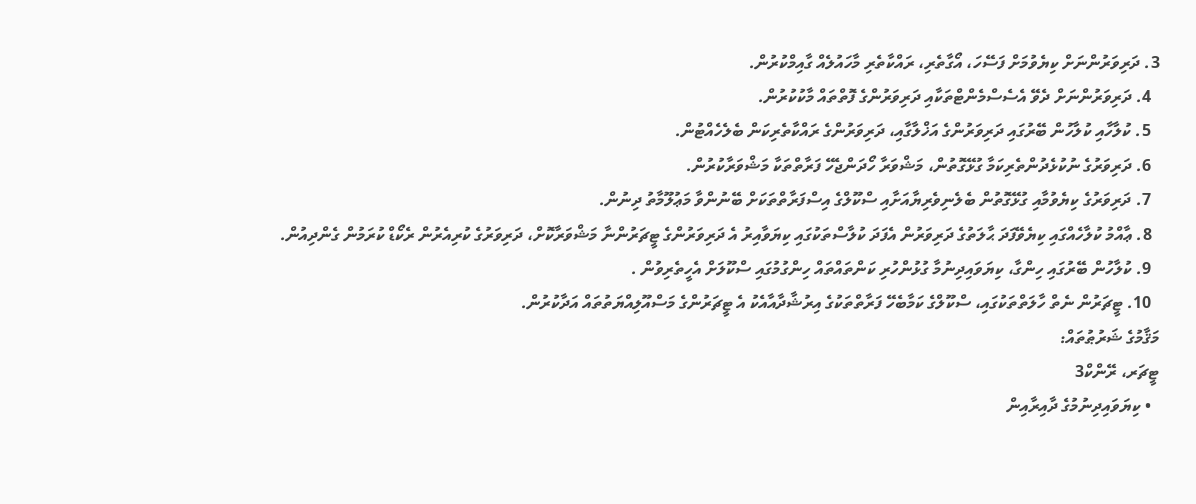3. ދަރިވަރުންނަށް ކިޔެވުމަށް ފަސޭހަ، އޯގާތެރި، ރައްކާތެރި މާހައުލެއް ގާއިމްކުރުން.
  4. ދަރިވަރުންނަށް ދެވޭ އެސެސްމެންޓްތަކާއި ދަރިވަރުންގެ ފޮތްތައް މާކުކުރުން.
  5. ކުލާހާއި ކުލާހުން ބޭރުގައި ދަރިވަރުންގެ އަޚްލާގާއި، ދަރިވަރުންގެ ރައްކާތެރިކަން ބެލެހެއްޓުން.
  6. ދަރިވަރުގެ ނުކުޅެދުންތެރިކަމާ ގުޅޭގޮތުން، މަޝްވަރާ ހޯދަންޖެހޭ ފަރާތްތަކާ މަޝްވަރާކުރުން.
  7. ދަރިވަރުގެ ކިޔެވުމާއި ގުޅޭގޮތުން ބެލެނިވެރިޔާއަށާއި ސްކޫލްގެ އިސްފަރާތްތަކަށް ބޭނުންވާ މަޢުލޫމާތު ދިނުން.
  8. ޢާއްމު ކުލާހެއްގައި ކިޔެވޭފަދަ ޙާލަތުގެ ދަރިވަރުން އެފަދަ ކުލާސްތަކުގައި ކިޔަވާއިރު އެ ދަރިވަރުންގެ ޓީޗަރުންނާ މަޝްވަރާކޮށް، ދަރިވަރުގެ ކުރިއެރުން ރެކޯޑް ކުރަމުން ގެންދިއުން.
  9. ކުލާހުން ބޭރުގައި ހިންގާ، ކިޔަވައިދިނުމާ ގުޅުންހުރި ކަންތައްތައް ހިންގުމުގައި ސްކޫލަށް އެހީތެރިވުން .
  10. ޓީޗަރުން ނެތް ހާލަތްތަކުގައި، ސްކޫލްގެ ކަމާބެހޭ ފަރާތްތަކުގެ އިރުޝާދާއާއެކު އެ ޓީޗަރުންގެ މަސްއޫލިއްޔަތުތައް އަދާކުރުން.
މަޤާމުގެ ޝަރުޠުތައް:
ޓީޗަރ، ރޭންކް3
  • ކިޔަވައިދިނުމުގެ ދާއިރާއިން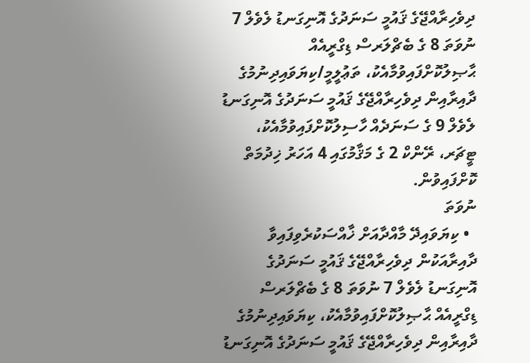ދިވެހިރާއްޖޭގެ ޤައުމީ ސަނަދުގެ އޮނިގަނޑު ލެވެލް 7 ނުވަތަ 8 ގެ ބެޗްލަރސް ޑިގްރީއެއް ޙާޞިލުކޮށްފައިވުމާއެކު، ތަޢުލީމީ/ކިޔަވައިދިނުމުގެ ދާއިރާއިން ދިވެހިރާއްޖޭގެ ޤައުމީ ސަނަދުގެ އޮނިގަނޑު ލެވެލް 9 ގެ ސަނަދެއް ހާސިލުކޮށްފައިވުމާއެކު، ޓީޗަރ، ރޭންކް 2 ގެ މަޤާމުގައި 4 އަހަރު ޚިދުމަތް ކޮށްފައިވުން.
ނުވަތަ
  • ކިޔަވައިދޭ މާއްދާއަށް ޚާއްސަކުރެވިފައިވާ ދާއިރާއަކުން ދިވެހިރާއްޖޭގެ ޤައުމީ ސަނަދުގެ އޮނިގަނޑު ލެވެލް 7 ނުވަތަ 8 ގެ ބެޗްލަރސް ޑިގްރީއެއް ޙާޞިލުކޮށްފައިވުމާއެކު، ކިޔަވައިދިނުމުގެ ދާއިރާއިން ދިވެހިރާއްޖޭގެ ޤައުމީ ސަނަދުގެ އޮނިގަނޑު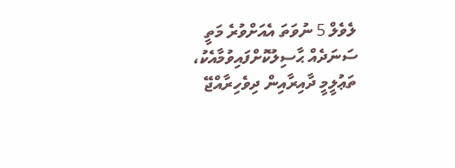ލެވެލް 5 ނުވަތަ އެއަށްވުރެ މަތީ ސަނަދެއް ޙާސިލުކޮށްފައިވުމާއެކު، ތަޢުލީމީ ދާއިރާއިން ދިވެހިރާއްޖޭ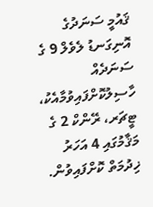ޤައުމީ ސަނަދުގެ އޮނިގަނޑު ލެވެލް 9 ގެ ސަނަދެއް ހާސިލުކޮށްފައިވުމާއެކު، ޓީޗަރ، ރޭންކް 2 ގެ މަޤާމުގައި 4 އަހަރު ޚިދުމަތް ކޮށްފައިވުން.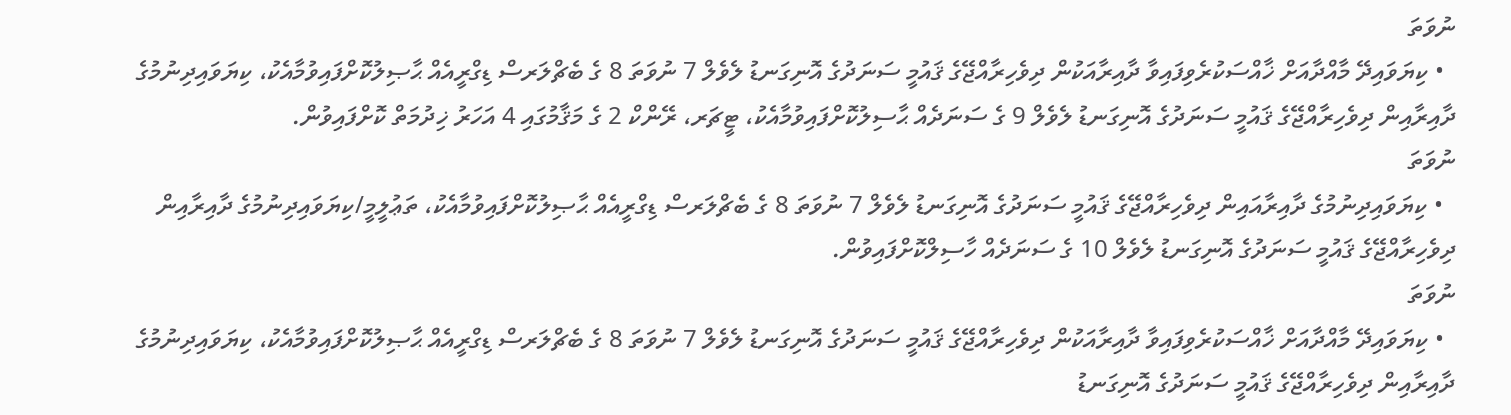ނުވަތަ
  • ކިޔަވައިދޭ މާއްދާއަށް ޚާއްސަކުރެވިފައިވާ ދާއިރާއަކުން ދިވެހިރާއްޖޭގެ ޤައުމީ ސަނަދުގެ އޮނިގަނޑު ލެވެލް 7 ނުވަތަ 8 ގެ ބެޗްލަރސް ޑިގްރީއެއް ޙާޞިލުކޮށްފައިވުމާއެކު، ކިޔަވައިދިނުމުގެ ދާއިރާއިން ދިވެހިރާއްޖޭގެ ޤައުމީ ސަނަދުގެ އޮނިގަނޑު ލެވެލް 9 ގެ ސަނަދެއް ޙާސިލުކޮށްފައިވުމާއެކު، ޓީޗަރ، ރޭންކް 2 ގެ މަޤާމުގައި 4 އަހަރު ޚިދުމަތް ކޮށްފައިވުން.
ނުވަތަ
  • ކިޔަވައިދިނުމުގެ ދާއިރާއައިން ދިވެހިރާއްޖޭގެ ޤައުމީ ސަނަދުގެ އޮނިގަނޑު ލެވެލް 7 ނުވަތަ 8 ގެ ބެޗްލަރސް ޑިގްރީއެއް ޙާޞިލުކޮށްފައިވުމާއެކު، ތަޢުލީމީ/ކިޔަވައިދިނުމުގެ ދާއިރާއިން ދިވެހިރާއްޖޭގެ ޤައުމީ ސަނަދުގެ އޮނިގަނޑު ލެވެލް 10 ގެ ސަނަދެއް ހާސިލްކޮށްފައިވުން.
ނުވަތަ
  • ކިޔަވައިދޭ މާއްދާއަށް ޚާއްސަކުރެވިފައިވާ ދާއިރާއަކުން ދިވެހިރާއްޖޭގެ ޤައުމީ ސަނަދުގެ އޮނިގަނޑު ލެވެލް 7 ނުވަތަ 8 ގެ ބެޗްލަރސް ޑިގްރީއެއް ޙާޞިލުކޮށްފައިވުމާއެކު، ކިޔަވައިދިނުމުގެ ދާއިރާއިން ދިވެހިރާއްޖޭގެ ޤައުމީ ސަނަދުގެ އޮނިގަނޑު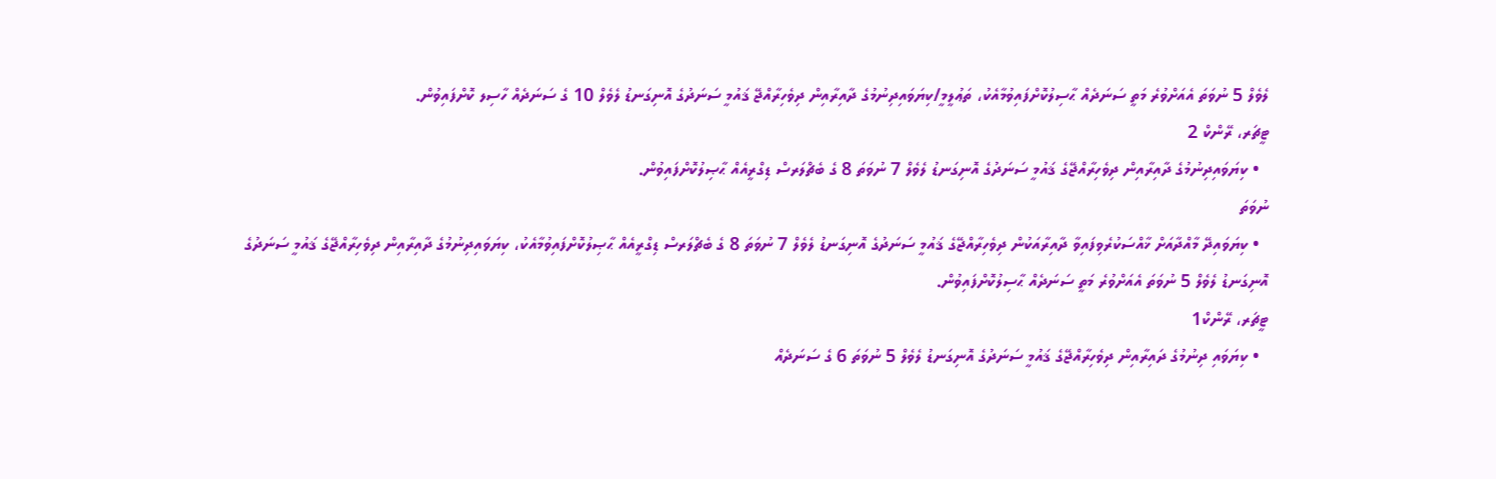ލެވެލް 5 ނުވަތަ އެއަށްވުރެ މަތީ ސަނަދެއް ޙާސިލުކޮށްފައިވުމާއެކު، ތަޢުލީމީ/ކިޔަވައިދިނުމުގެ ދާއިރާއިން ދިވެހިރާއްޖޭ ޤައުމީ ސަނަދުގެ އޮނިގަނޑު ލެވެލް 10 ގެ ސަނަދެއް ހާސިލ ކޮށްފައިވުން.
ޓީޗަރ، ރޭންކް 2
  • ކިޔަވައިދިނުމުގެ ދާއިރާއިން ދިވެހިރާއްޖޭގެ ޤައުމީ ސަނަދުގެ އޮނިގަނޑު ލެވެލް 7 ނުވަތަ 8 ގެ ބެޗްލަރސް ޑިގްރީއެއް ޙާޞިލުކޮށްފައިވުން.
ނުވަތަ
  • ކިޔަވައިދޭ މާއްދާއަށް ޚާއްސަކުރެވިފައިވާ ދާއިރާއަކުން ދިވެހިރާއްޖޭގެ ޤައުމީ ސަނަދުގެ އޮނިގަނޑު ލެވެލް 7 ނުވަތަ 8 ގެ ބެޗްލަރސް ޑިގްރީއެއް ޙާޞިލުކޮށްފައިވުމާއެކު، ކިޔަވައިދިނުމުގެ ދާއިރާއިން ދިވެހިރާއްޖޭގެ ޤައުމީ ސަނަދުގެ އޮނިގަނޑު ލެވެލް 5 ނުވަތަ އެއަށްވުރެ މަތީ ސަނަދެއް ޙާސިލުކޮށްފައިވުން.
ޓީޗަރ، ރޭންކް1
  • ކިޔަވައި ދިނުމުގެ ދައިރާއިން ދިވެހިރާއްޖޭގެ ޤައުމީ ސަނަދުގެ އޮނިގަނޑު ލެވެލް 5 ނުވަތަ 6 ގެ ސަނަދެއް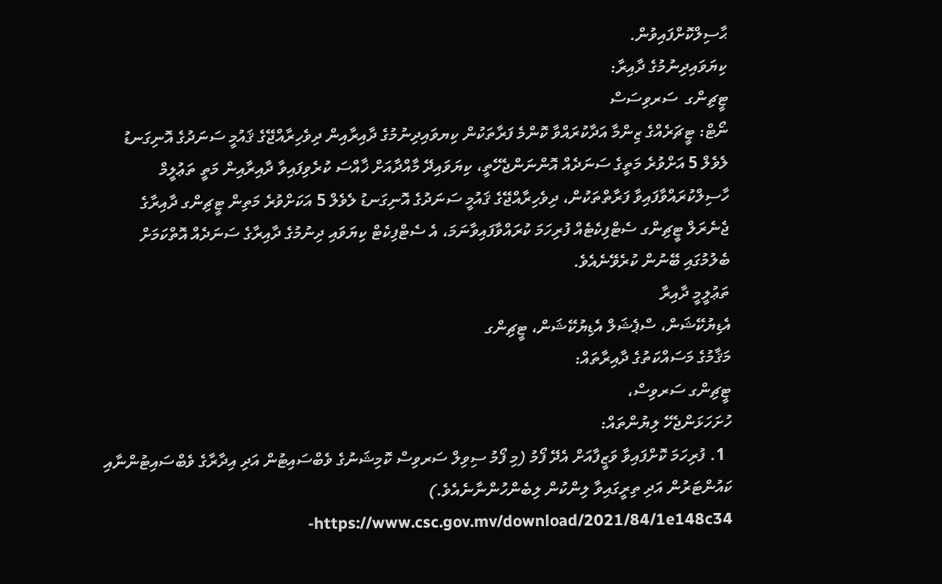ޙާސިލްކޮށްފައިވުން.
ކިޔަވައިދިނުމުގެ ދާއިރާ:
ޓީޗިންގ  ސަރވިސަސް
ނޯޓް: ޓީޗަރެއްގެ ޒިންމާ އަދާކުރައްވާ ކޮންމެ ފަރާތަކުން ކިޔވައިދިނުމުގެ ދާއިރާއިން ދިވެހިރާއްޖޭގެ ޤައުމީ ސަނަދުގެ އޮނިގަނޑު ލެވެލް 5 އަށްވުރެ މަތީގެ ސަނަދެއް އޮންނަންޖެހޭތީ، ކިޔަވައިދޭ މާއްދާއަށް ޚާއްސަ ކުރެވިފައިވާ ދާއިރާއިން މަތީ ތަޢުލީމް ހާސިލްކުރައްވާފައިވާ ފަރާތްތަކުން، ދިވެހިރާއްޖޭގެ ޤައުމީ ސަނަދުގެ އޮނިގަނޑު ލެވެލް 5 އަކަށްވުރެ މަތިން ޓީޗިންގ ދާއިރާގެ ޖެނެރަލް ޓީޗިންގ ސެޓްފިކެޓެއް ފުރިހަމަ ކުރައްވާފައިވާނަމަ، އެ ސެޓްފިކެޓް ކިޔަވައި ދިނުމުގެ ދާއިރާގެ ސަނަދެއް އޮތްކަމަށް ބެލުމުގައި ބޭނުން ކުރެވޭނެއެވެ.
ތަޢުލީމީ ދާއިރާ
އެޑިޔުކޭޝަން، ސްޕެޝަލް އެޑިޔުކޭޝަން، ޓީޗިންގ
މަޤާމުގެ މަސައްކަތުގެ ދާއިރާތައް:
ޓީޗިންގ ސަރވިސް،
ހުށަހަޅަންޖެހޭ ލިޔުންތައް:
  1. ފުރިހަމަ ކޮށްފައިވާ ވަޒީފާއަށް އެދޭ ފޯމު (މި ފޯމު ސިވިލް ސަރވިސް ކޮމިޝަނުގެ ވެބްސައިޓުން އަދި އިދާރާގެ ވެބްސައިޓުންނާއި ކައުންޓަރުން އަދި ތިރީގައިވާ ލިންކުން ލިބެންހުންނާނެއެވެ.)  https://www.csc.gov.mv/download/2021/84/1e148c34-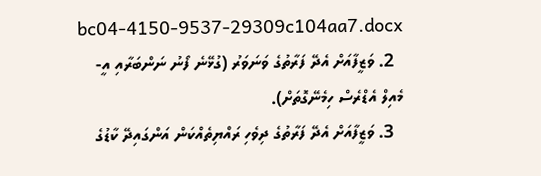bc04-4150-9537-29309c104aa7.docx
  2. ވަޒީފާއަށް އެދޭ ފަރާތުގެ ވަނަވަރު (ގުޅޭނެ ފޯނު ނަންބަރާއި އީ-މެއިލް އެޑްރެސް ހިމެނޭގޮތަށް).
  3. ވަޒީފާއަށް އެދޭ ފަރާތުގެ ދިވެހި ރައްޔިތެއްކަން އަންގައިދޭ ކާޑުގެ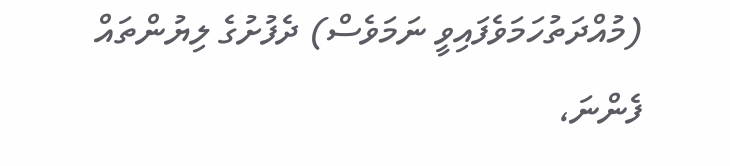(މުއްދަތުހަމަވެފައިވީ ނަމަވެސް) ދެފުށުގެ ލިޔުންތައް ފެންނަ،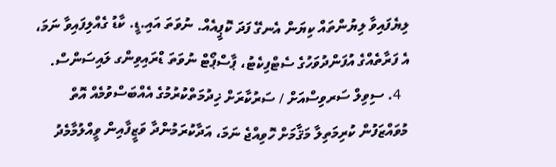ލިޔެފައިވާ ލިޔުންތައް ކިޔަން އެނގޭ ފަދަ ކޮޕީއެއް. ނުވަތަ އައި.ޑީ. ކާޑު ގެއްލިފައިވާ ނަމަ، އެ ފަރާތެއްގެ އުފަންދުވަހުގެ ސެޓްފިކެޓު، ޕާސްޕޯޓް ނުވަތަ ޑްރައިވިންގ ލައިސަންސް.
  4. ސިވިލް ސަރވިސްއަށް / ސަރުކާރަށް ޚިދުމަތްކުރުމުގެ އެއްބަސްވުމެއް އޮތް މުވައްޒަފުން ކުރިމަތިލާ މަޤާމަށް ހޮވިއްޖެ ނަމަ، އަދާކުރަމުންދާ ވަޒީފާއިން ވީއްލުމާމެދު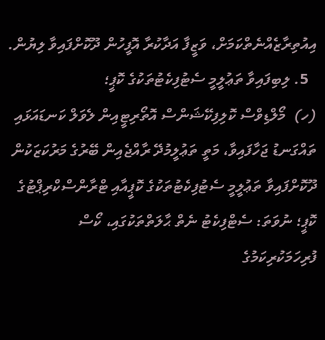އިއުތިރާޒެއްނެތްކަމަށް، ވަޒީފާ އަދާކުރާ އޮފީހުން ދޫކޮށްފައިވާ ލިޔުން.
  5. ލިބިފައިވާ ތަޢުލީމީ ސެޓުފިކެޓުތަކުގެ ކޮޕީ؛
(ހ)  މޯލްޑިވްސް ކޮލިފިކޭޝަންސް އޮތޯރިޓީއިން ލެވަލް ކަނޑައަޅައި ތައްގަނޑު ޖަހާފައިވާ، މަތީ ތަޢުލީމުދޭ ރާއްޖެއިން ބޭރުގެ މަރުކަޒަކުން ދޫކޮށްފައިވާ ތަޢުލީމީ ސެޓުފިކެޓުތަކުގެ ކޮޕީއާއި ޓްރާންސްކްރިޕްޓުގެ ކޮޕީ؛ ނުވަތަ: ސެޓްފިކެޓު ނެތް ޙާލަތްތަކުގައި، ކޯސް ފުރިހަމަކުރިކަމުގެ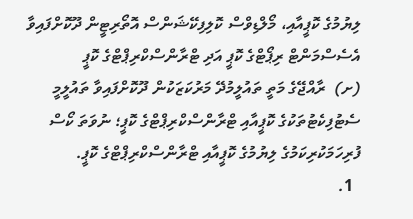ލިޔުމުގެ ކޮޕީއާއި، މޯލްޑިވްސް ކޮލިފިކޭޝަންސް އޮތޯރިޓީން ދޫކޮށްފައިވާ އެސެސްމަންޓް ރިޕޯޓްގެ ކޮޕީ އަދި ޓްރާންސްކްރިޕްޓްގެ ކޮޕީ
(ށ)  ރާއްޖޭގެ މަތީ ތައުލީމުދޭ މަރުކަޒަކުން ދޫކޮށްފައިވާ ތައުލީމީ ސެޓުފިކެޓުތަކުގެ ކޮޕީއާއި ޓްރާންސްކްރިޕްޓްގެ ކޮޕީ؛ ނުވަތަ ކޯސް ފުރިހަމަކުރިކަމުގެ ލިޔުމުގެ ކޮޕީއާއި ޓްރާންސްކްރިޕްޓްގެ ކޮޕީ.
  1.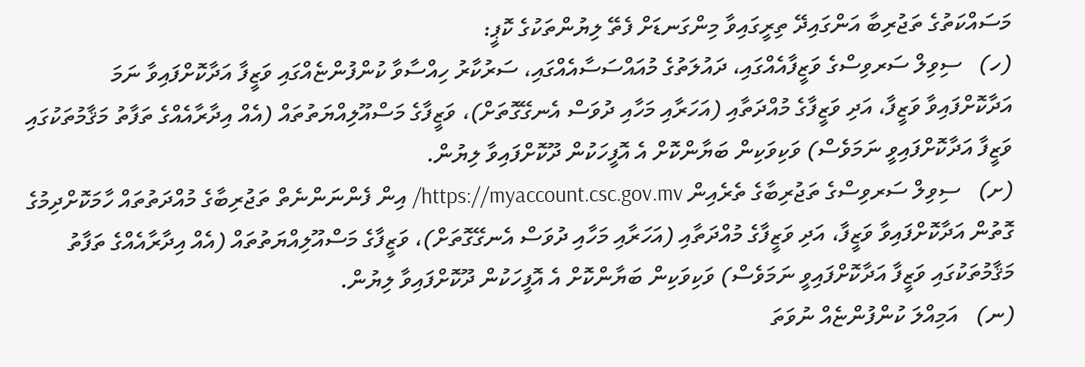މަސައްކަތުގެ ތަޖުރިބާ އަންގައިދޭ ތިރީގައިވާ މިންގަނޑަށް ފެތޭ ލިޔުންތަކުގެ ކޮޕީ:
(ހ)   ސިވިލް ސަރވިސްގެ ވަޒީފާއެއްގައި، ދައުލަތުގެ މުއައްސަސާއެއްގައި، ސަރުކާރު ހިއްސާވާ ކުންފުންޏެއްގައި ވަޒީފާ އަދާކޮށްފައިވާ ނަމަ އަދާކޮށްފައިވާ ވަޒީފާ، އަދި ވަޒީފާގެ މުއްދަތާއި (އަހަރާއި މަހާއި ދުވަސް އެނގޭގޮތަށް)، ވަޒީފާގެ މަސްއޫލިއްޔަތުތައް (އެއް އިދާރާއެއްގެ ތަފާތު މަޤާމުތަކުގައި ވަޒީފާ އަދާކޮށްފައިވީ ނަމަވެސް) ވަކިވަކިން ބަޔާންކޮށް އެ އޮފީހަކުން ދޫކޮށްފައިވާ ލިޔުން.
(ށ)   ސިވިލް ސަރވިސްގެ ތަޖުރިބާގެ ތެރެއިން https://myaccount.csc.gov.mv/ އިން ފެންނަންނެތް ތަޖުރިބާގެ މުއްދަތުތައް ހާމަކޮށްދިމުގެ ގޮތުން އަދާކޮށްފައިވާ ވަޒީފާ، އަދި ވަޒީފާގެ މުއްދަތާއި (އަހަރާއި މަހާއި ދުވަސް އެނގޭގޮތަށް)، ވަޒީފާގެ މަސްއޫލިއްޔަތުތައް (އެއް އިދާރާއެއްގެ ތަފާތު މަޤާމުތަކުގައި ވަޒީފާ އަދާކޮށްފައިވީ ނަމަވެސް) ވަކިވަކިން ބަޔާންކޮށް އެ އޮފީހަކުން ދޫކޮށްފައިވާ ލިޔުން.
(ނ)   އަމިއްލަ ކުންފުންޏެއް ނުވަތަ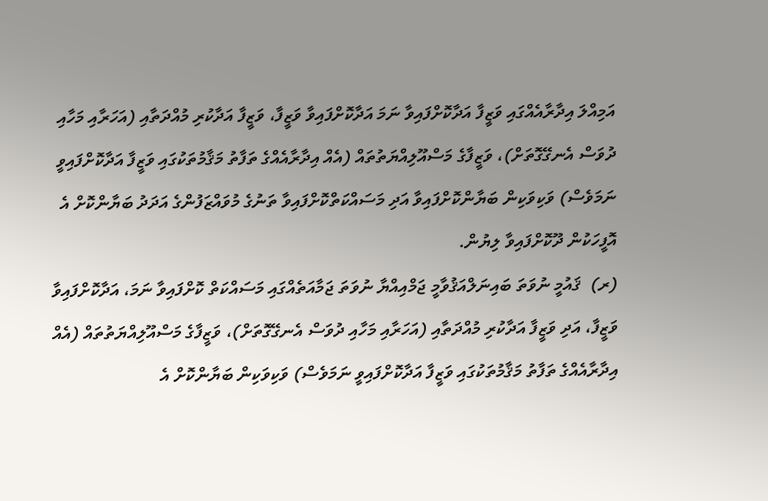އަމިއްލަ އިދާރާއެއްގައި ވަޒީފާ އަދާކޮށްފައިވާ ނަމަ އަދާކޮށްފައިވާ ވަޒީފާ، ވަޒީފާ އަދާކުރި މުއްދަތާއި (އަހަރާއި މަހާއި ދުވަސް އެނގޭގޮތަށް)، ވަޒީފާގެ މަސްއޫލިއްޔަތުތައް (އެއް އިދާރާއެއްގެ ތަފާތު މަޤާމުތަކުގައި ވަޒީފާ އަދާކޮށްފައިވީ ނަމަވެސް) ވަކިވަކިން ބަޔާންކޮށްފައިވާ އަދި މަސައްކަތްކޮށްފައިވާ ތަނުގެ މުވައްޒަފުންގެ އަދަދު ބަޔާންކޮށް އެ އޮފީހަކުން ދޫކޮށްފައިވާ ލިޔުން.
(ރ)  ޤައުމީ ނުވަތަ ބައިނަލްއަޤުވާމީ ޖަމްއިއްޔާ ނުވަތަ ޖަމާއަތެއްގައި މަސައްކަތް ކޮށްފައިވާ ނަމަ، އަދާކޮށްފައިވާ ވަޒީފާ، އަދި ވަޒީފާ އަދާކުރި މުއްދަތާއި (އަހަރާއި މަހާއި ދުވަސް އެނގޭގޮތަށް)، ވަޒީފާގެ މަސްއޫލިއްޔަތުތައް (އެއް އިދާރާއެއްގެ ތަފާތު މަޤާމުތަކުގައި ވަޒީފާ އަދާކޮށްފައިވީ ނަމަވެސް) ވަކިވަކިން ބަޔާންކޮށް އެ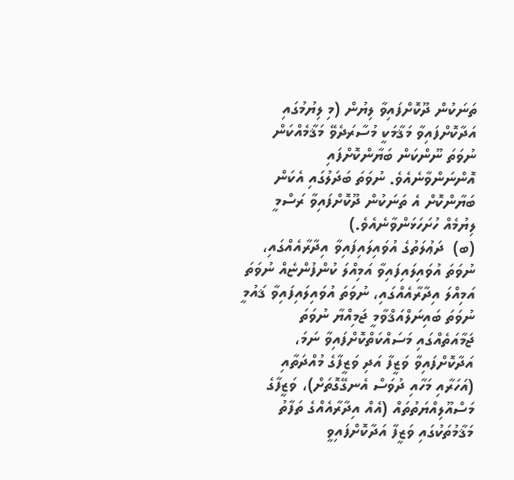ތަނަކުން ދޫކޮށްފައިވާ ލިޔުން (މި ލިޔުމުގައި އަދާކޮށްފައިވާ މަޤާމަކީ މުސާރަދެވޭ މަޤާމެއްކަން ނުވަތަ ނޫންކަން ބަޔާންކޮށްފައި އޮންނަންވާނެއެވެ. ނުވަތަ ބަދަލުގައި އެކަން ބަޔާންކޮށް އެ ތަނަކުން ދޫކޮށްފައިވާ ރަސްމީ ލިޔުމެއް ހުށަހަޅަންވާނެއެވެ.)
(ބ)  ދަޢުލަތުގެ އުވައިލައިފައިވާ އިދާރާއެއްގައި، ނުވަތަ އުވައިލައިފައިވާ އަމިއްލަ ކުންފުންޏެއް ނުވަތަ އަމިއްލަ އިދާރާއެއްގައި، ނުވަތަ އުވައިލައިފައިވާ ޤައުމީ ނުވަތަ ބައިނަލްއަޤްވާމީ ޖަމިއްޔާ ނުވަތަ ޖަމާއަތެއްގައި މަސައްކަތްކޮށްފައިވާ ނަމަ، އަދާކޮށްފައިވާ ވަޒީފާ އަދި ވަޒީފާގެ މުއްދަތާއި (އަހަރާއި މަހާއި ދުވަސް އެނގޭގޮތަށް)، ވަޒީފާގެ މަސްއޫލިއްޔަތުތައް (އެއް އިދާރާއެއްގެ ތަފާތު މަޤާމުތަކުގައި ވަޒީފާ އަދާކޮށްފައިވީ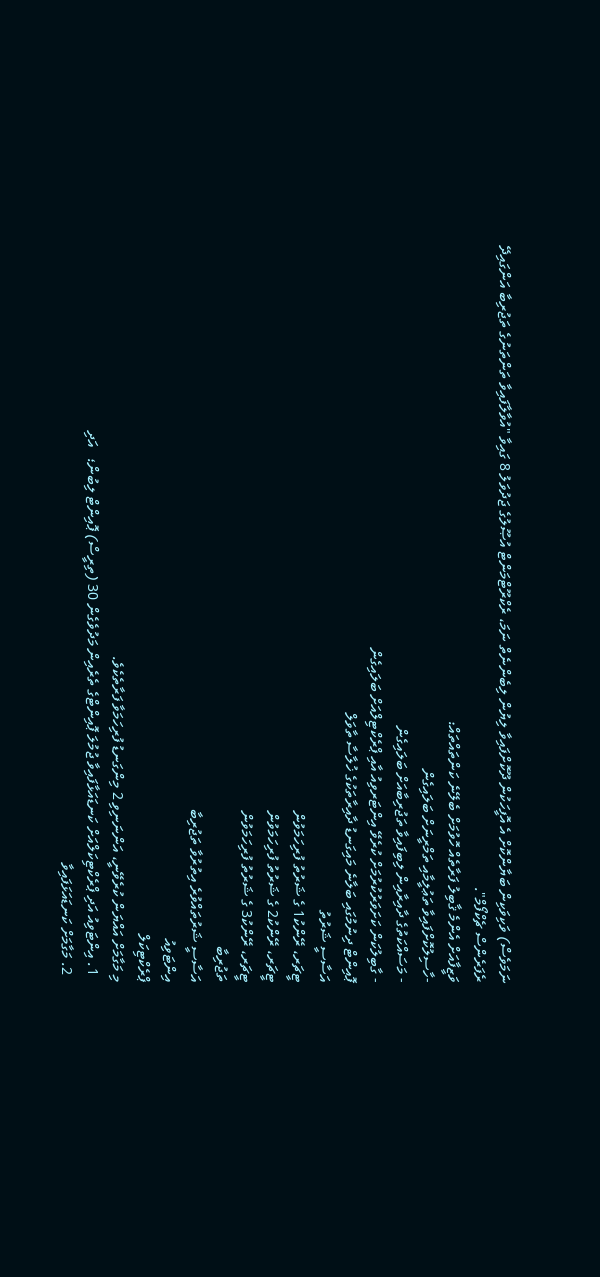ނަމަވެސް) ވަކިވަކިން ބަޔާންކޮށް އެ އޮފީހަކުން ދޫކޮށްފައިވާ ލިޔުން ލިބެންނެތް ނަމަ، ރެކްރޫޓްމަންޓް އުޞޫލުގެ ޖަދުވަލު 8 ގައިވާ "އުވާލާފައިވާ ތަންތަނުގެ ތަޖުރިބާ އަންގައިދޭ ރެފަރެންސް ޗެކްފޯމް".
ވަޒީފާއަށް އެންމެ ޤާބިލު ފަރާތެއް ހޮވުމަށް ބެލޭނެ ކަންތައްތައް:
-ހާސިލުކޮށްފައިވާ ތަޢުލީމާއި ތަމްރީނަށް ބަލައިގެން
- މަސައްކަތުގެ ދާއިރާއިން ލިބިފައިވާ ތަޖުރިބާއަށް ބަލައިގެން
- ގާބިލުކަން ކަށަވަރުކުރުމަށް ކުރެވޭ އިންޓަރވިއު އާއި ޕްރެކްޓިލްއަށް ބަލައިގެން
ޕޮއިންޓް ދިނުމުގައި ބަލާނެ މައިގަނޑު ދާއިރާތަކުގެ ޚުލާސާ ތާވަލް
އަސާސީ ޝަރުތު
ޓީޗަރ، ރޭންކު1 ގެ ޝަރުތު ފުރިހަމަވުން
ޓީޗަރ، ރޭންކު2 ގެ ޝަރުތު ފުރިހަމަވުން
ޓީޗަރ، ރޭންކު3 ގެ ޝަރުތު ފުރިހަމަވުން
ތަޖުރިބާ
އަސާސީ ޝަރުތައްވުރެ އިތުރުވާ ތަޖުރިބާ
އިންޓަވިއު
ޕްރެކްޓިކަލް
މި މަގާމަށް އައްޔަން ކުރެވޭނީ، އަންނަނިވި 2 މިންގަނޑު ފުރިހަމަވާ ފަރާތެކެވެ.
  1. އިންޓަވިއު އަދި ޕްރެކްޓިކަލްއަށް ކަނޑައަޅާފައިވާ ޖުމުލަ ޕޮއިންޓްގެ ތެރެއިން މަދުވެގެން 30 (ތިރީސް) ޕޮއިންޓް ލިބުން؛   އަދި
  2. މަގާމަށް ކަނޑައަޅަފައިވާ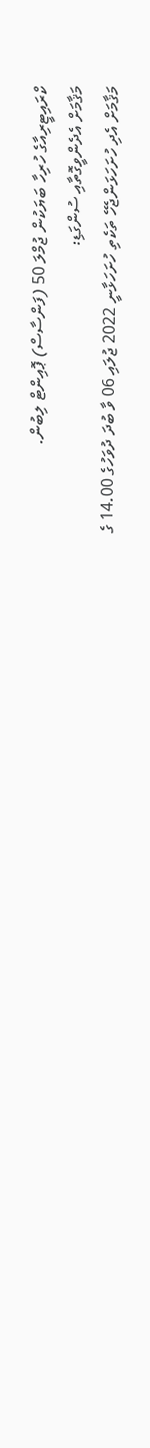ކްރައިޓީރިއާގެ ހުރިހާ ބަޔަކުން ޖުމްލަ 50 (ފަންސާސް) ޕޮއިންޓް ލިބުން.
މަޤާމަށް އެދެންވީގޮތާއި ސުންގަޑި:
މަޤާމަށް އެދި ހުށަހަޅަންޖެހޭ ތަކެތި ހުށަހަޅާނީ 2022 ޖުލައި 06 ވާ ބުދަ ދުވަހުގެ 14.00 ގެ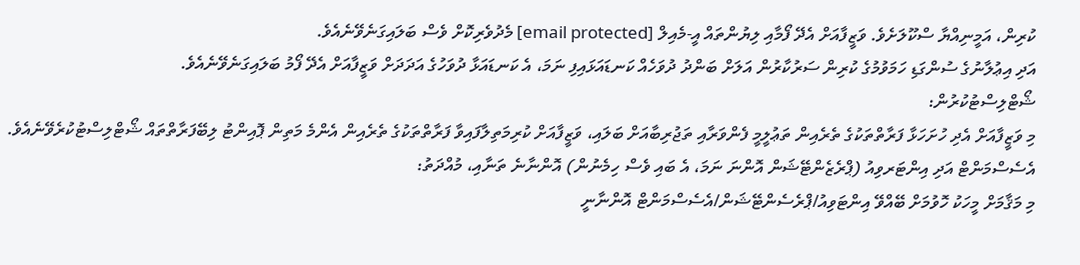ކުރިން، އަމީނިއްޔާ ސްކޫލަށެވެ. ވަޒީފާއަށް އެދޭ ފޯމާއި ލިޔުންތައް އީ-މެއިލް [email protected] މެދުވެރިކޮށް ވެސް ބަލައިގަނެވޭނެއެވެ.
އަދި އިޢުލާނުގެ ސުންގަޑި ހަމަވުމުގެ ކުރިން ސަރުކާރުން އަލަށް ބަންދު ދުވަހެއް ކަނޑައަޅައިފި ނަމަ، އެ ކަނޑައަޅާ ދުވަހުގެ އަދަދަށް ވަޒީފާއަށް އެދޭ ފޯމު ބަލައިގަނެވޭނެއެވެ.
ޝޯޓްލިސްޓުކުރުން:
މި ވަޒީފާއަށް އެދި ހުށަހަޅާ ފަރާތްތަކުގެ ތެރެއިން ތަޢުލީމީ ފެންވަރާއި ތަޖުރިބާއަށް ބަލައި، ވަޒީފާއަށް ކުރިމަތިލާފައިވާ ފަރާތްތަކުގެ ތެރެއިން އެންމެ މަތިން ޕޮއިންޓު ލިބޭފަރާތްތައް ޝޯޓްލިސްޓުކުރެވޭނެއެވެ.
އެސެސްމަންޓް އަދި އިންޓަރވިއު (ޕްރެޒެންޓޭޝަން އޮންނަ ނަމަ، އެ ބައި ވެސް ހިމެނުން) އޮންނާނެ ތަނާއި، މުއްދަތު:
މި މަޤާމަށް މީހަކު ހޮވުމަށް ބޭއްވޭ އިންޓަވިއު/ޕްރެސެންޓޭޝަން/އެސެސްމަންޓް އޮންނާނީ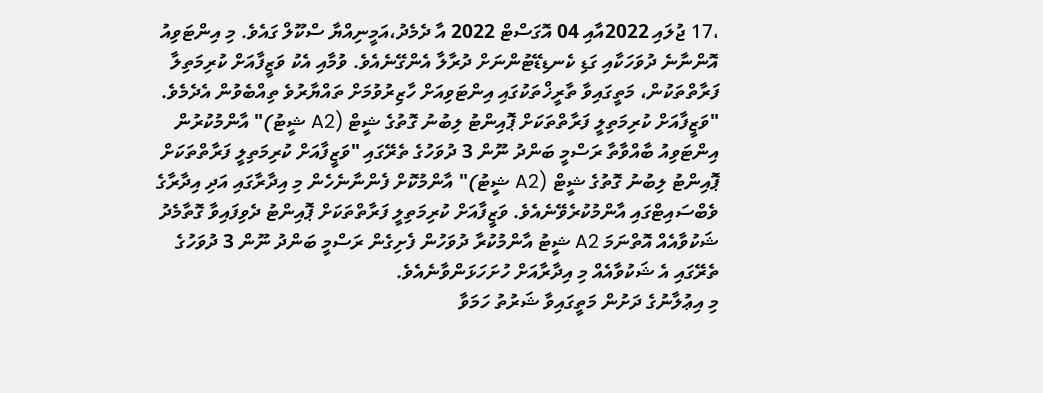،17 ޖުލައި 2022އާއި 04 އޮގަސްޓް 2022 އާ ދެމެދު،އަމީނިއްޔާ ސްކޫލް ގައެވެ. މި އިންޓަވިއު އޮންނާނެ ދުވަހަކާއި ގަޑި ކެނޑިޑޭޓުންނަށް ދުރާލާ އެންގޭނެއެވެ. ވުމާއި އެކު ވަޒީފާއަށް ކުރިމަތިލާ ފަރާތްތަކުން، މަތީގައިވާ ތާރީޚްތަކުގައި އިންޓަވިއަށް ހާޒިރުވުމަށް ތައްޔާރުވެ ތިއްބެވުން އެދެމެވެ.
"ވަޒީފާއަށް ކުރިމަތިލީ ފަރާތްތަކަށް ޕޮއިންޓު ލިބުނު ގޮތުގެ ޝީޓް (A2 ޝީޓު)" އާންމުކުރުން
އިންޓަވިއު ބާއްވާތާ ރަސްމީ ބަންދު ނޫން 3 ދުވަހުގެ ތެރޭގައި "ވަޒީފާއަށް ކުރިމަތިލީ ފަރާތްތަކަށް ޕޮއިންޓު ލިބުނު ގޮތުގެ ޝީޓް (A2 ޝީޓު)" އާންމުކޮށް ފެންނާނެހެން މި އިދާރާގައި އަދި އިދާރާގެ ވެބްސައިޓްގައި އާންމުކުރެވޭނެއެވެ. ވަޒީފާއަށް ކުރިމަތިލީ ފަރާތްތަކަށް ޕޮއިންޓު ދެވިފައިވާ ގޮތާމެދު ޝަކުވާއެއް އޮތްނަމަ A2 ޝީޓު އާންމުކުރާ ދުވަހުން ފެށިގެން ރަސްމީ ބަންދު ނޫން 3 ދުވަހުގެ ތެރޭގައި އެ ޝަކުވާއެއް މި އިދާރާއަށް ހުށަހަޅަންވާނެއެވެ.
މި އިޢުލާނުގެ ދަށުން މަތީގައިވާ ޝަރުތު ހަމަވާ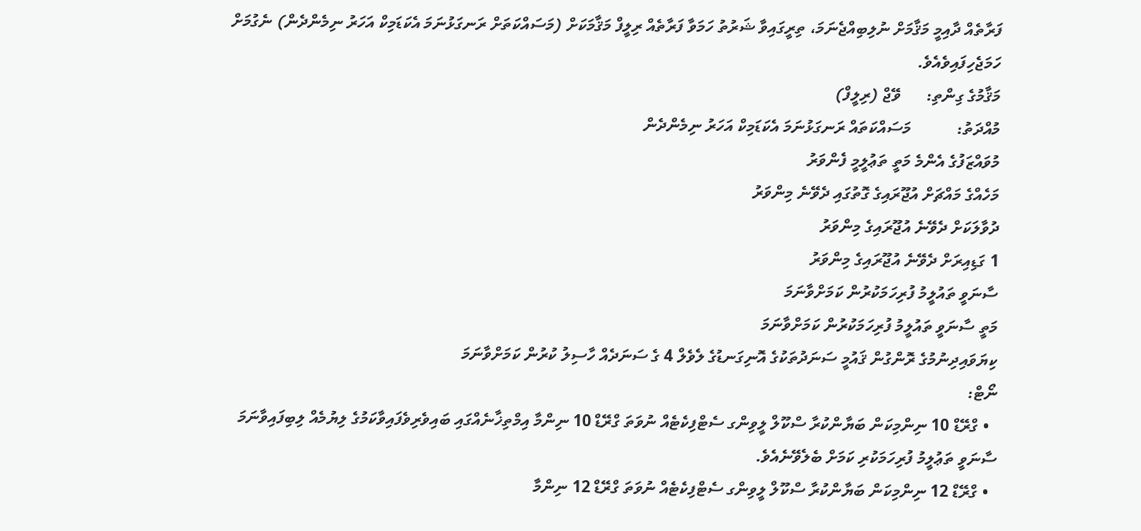ފަރާތެއް ދާއިމީ މަޤާމަށް ނުލިބިއްޖެނަމަ، ތިރީގައިވާ ޝަރުތު ހަމަވާ ފަރާތެއް ރިލީފް މަޤާމަކަށް (މަސައްކަތަށް ރަނގަޅުނަމަ އެކަޑަމިކް އަހަރު ނިމެންދެން) ނެގުމަށް ހަމަޖެހިފައިވެއެވެ.
މަޤާމުގެ ގިންތި:      ވޭޖް (ރިލީފް)
މުއްދަތު:           މަސައްކަތައް ރަނގަޅުނަމަ އެކަޑަމިކް އަހަރު ނިމެންދެން
މުވައްޒަފުގެ އެންމެ މަތީ ތަޢުލީމީ ފެންވަރު
މަހެއްގެ މައްޗަށް އުޖޫރައިގެ ގޮތުގައި ދެވޭނެ މިންވަރު
ދުވާލަކަށް ދެވޭނެ އުޖޫރައިގެ މިންވަރު
1 ގަޑިއިރަށް ދެވޭނެ އުޖޫރައިގެ މިންވަރު
ސާނަވީ ތައުލީމު ފުރިހަމަކުރުން ކަމަށްވާނަމަ
މަތީ ސާނަވީ ތައުލީމު ފުރިހަމަކުރުން ކަމަށްވާނަމަ
ކިޔަވައިދިނުމުގެ ރޮންގުން ޤައުމީ ސަނަދުތަކުގެ އޮނިގަނޑުގެ ލެވެލް 4 ގެ ސަނަދެއް ހާސިލު ކުރުން ކަމަށްވާނަމަ
ނޯޓް:
  • ގްރޭޑް 10 ނިންމިކަން ބަޔާންކުރާ ސްކޫލް ލީވިންގ ސެޓްފިކެޓެއް ނުވަތަ ގްރޭޑް 10 ނިންމާ އިމްތިޚާނެއްގައި ބައިވެރިވެފައިވާކަމުގެ ލިޔުމެއް ލިބިފައިވާނަމަ ސާނަވީ ތަޢުލީމު ފުރިހަމަކުރި ކަމަށް ބެލެވޭނެއެވެ.
  • ގްރޭޑް 12 ނިންމިކަން ބަޔާންކުރާ ސްކޫލް ލީވިންގ ސެޓްފިކެޓެއް ނުވަތަ ގްރޭޑް 12 ނިންމާ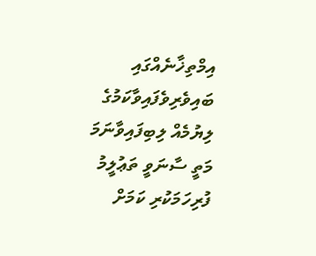އިމްތިޚާނެއްގައި ބައިވެރިވެފައިވާކަމުގެ ލިޔުމެއް ލިބިފައިވާނަމަ މަތީ ސާނަވީ ތަޢުލީމު ފުރިހަމަކުރި ކަމަށް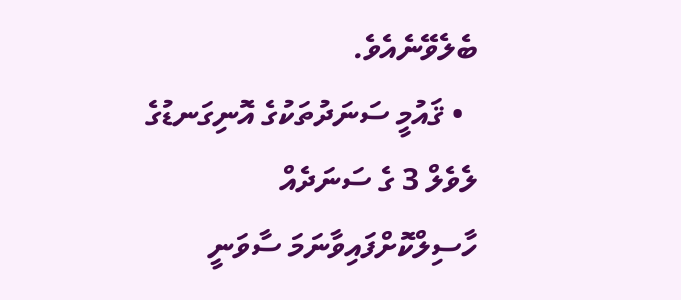ބެލެވޭނެއެވެ.
  • ޤައުމީ ސަނަދުތަކުގެ އޮނިގަނޑުގެ ލެވެލް 3 ގެ ސަނަދެއް ހާސިލްކޮށްފައިވާނަމަ ސާވަނީ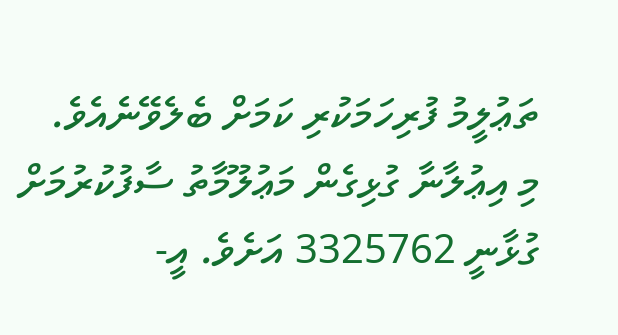ތަޢުލީމު ފުރިހަމަކުރި ކަމަށް ބެލެވޭނެއެވެ.
މި އިޢުލާނާ ގުޅިގެން މަޢުލޫމާތު ސާފުކުރުމަށް ގުޅާނީ 3325762 އަށެވެ. އީ-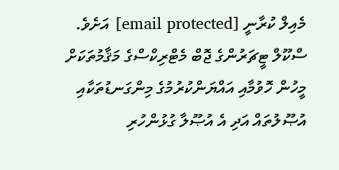މެއިލް ކުރާނީ [email protected] އަށެވެ.
ސްކޫލް ޓީޗަރުންގެ ޖޮބް މެޓްރިކްސްގެ މަޤާމުތަކަށް މީހުން ހޮވުމާއި އައްޔަންކުރުމުގެ މިންގަނޑުތަކާއި އުޞޫލުތައް އަދި އެ އުޞޫލާ ގުޅުންހުރި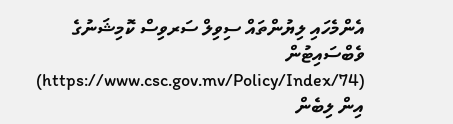އެންމެހައި ލިޔުންތައް ސިވިލް ސަރވިސް ކޮމިޝަނުގެ ވެބްސައިޓުން (https://www.csc.gov.mv/Policy/Index/74) އިން ލިބެން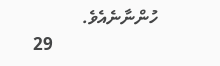ހުންނާނެއެވެ.
                        29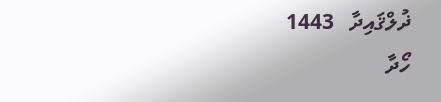ޛުލްޤައިދާ   1443
ހޯދާ